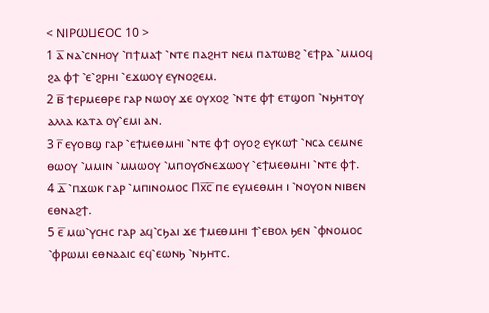< ⲚⲒⲢⲰⳘⲈⲞⲤ 10 >
1 ⲁ̅ ⲛⲁ⳿ⲥⲛⲏⲟⲩ ⳿ⲡϯⲙⲁϯ ⳿ⲛⲧⲉ ⲡⲁϩⲏⲧ ⲛⲉⲙ ⲡⲁⲧⲱⲃϩ ⳿ⲉϯⲣⲁ ⳿ⲙⲙⲟϥ ϩⲁ ⲫϯ ⳿ⲉ⳿ϩⲣⲏⲓ ⳿ⲉϫⲱⲟⲩ ⲉⲩⲛⲟϩⲉⲙ.
2 ⲃ̅ ϯⲉⲣⲙⲉⲑⲣⲉ ⲅⲁⲣ ⲛⲱⲟⲩ ϫⲉ ⲟⲩⲭⲟϩ ⳿ⲛⲧⲉ ⲫϯ ⲉⲧϣⲟⲡ ⳿ⲛϧⲏⲧⲟⲩ ⲁⲗⲗⲁ ⲕⲁⲧⲁ ⲟⲩ⳿ⲉⲙⲓ ⲁⲛ.
3 ⲅ̅ ⲉⲩⲟⲃϣ ⲅⲁⲣ ⳿ⲉϯⲙⲉⲑⲙⲏⲓ ⳿ⲛⲧⲉ ⲫϯ ⲟⲩⲟϩ ⲉⲩⲕⲱϯ ⳿ⲛⲥⲁ ⲥⲉⲙⲛⲉ ⲑⲱⲟⲩ ⳿ⲙⲙⲓⲛ ⳿ⲙⲙⲱⲟⲩ ⳿ⲙⲡⲟⲩϭⲛⲉϫⲱⲟⲩ ⳿ⲉϯⲙⲉⲑⲙⲏⲓ ⳿ⲛⲧⲉ ⲫϯ.
4 ⲇ̅ ⳿ⲡϫⲱⲕ ⲅⲁⲣ ⳿ⲙⲡⲓⲛⲟⲙⲟⲥ Ⲡⲭ̅ⲥ̅ ⲡⲉ ⲉⲩⲙⲉⲑⲙⲏ ⲓ ⳿ⲛⲟⲩⲟⲛ ⲛⲓⲃⲉⲛ ⲉⲑⲛⲁϩϯ.
5 ⲉ̅ ⲙⲱ⳿ⲩⲥⲏⲥ ⲅⲁⲣ ⲁϥ⳿ⲥϧⲁⲓ ϫⲉ ϯⲙⲉⲑⲙⲏⲓ ϯ⳿ⲉⲃⲟⲗ ϧⲉⲛ ⳿ⲫⲛⲟⲙⲟⲥ ⳿ⲫⲣⲱⲙⲓ ⲉⲑⲛⲁⲁⲓⲥ ⲉϥ⳿ⲉⲱⲛϧ ⳿ⲛϧⲏⲧⲥ.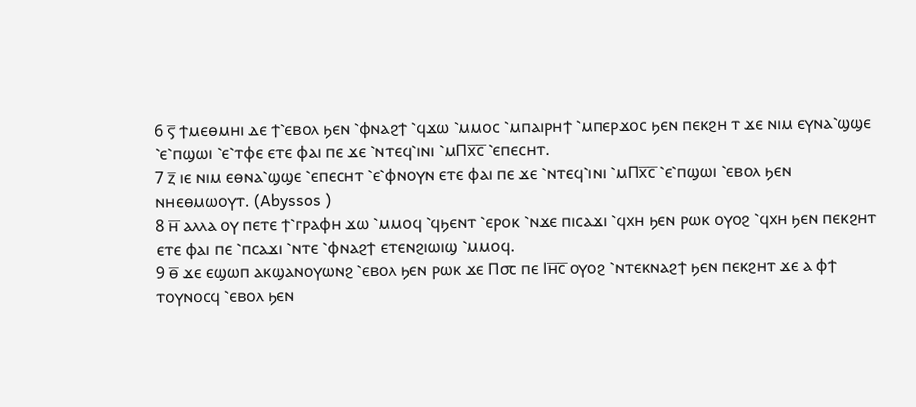6 ⲋ̅ ϯⲙⲉⲑⲙⲏⲓ ⲇⲉ ϯ⳿ⲉⲃⲟⲗ ϧⲉⲛ ⳿ⲫⲛⲁϩϯ ⳿ϥϫⲱ ⳿ⲙⲙⲟⲥ ⳿ⲙⲡⲁⲓⲣⲏϯ ⳿ⲙⲡⲉⲣϫⲟⲥ ϧⲉⲛ ⲡⲉⲕϩⲏ ⲧ ϫⲉ ⲛⲓⲙ ⲉⲩⲛⲁ⳿ϣϣⲉ ⳿ⲉ⳿ⲡϣⲱⲓ ⳿ⲉ⳿ⲧⲫⲉ ⲉⲧⲉ ⲫⲁⲓ ⲡⲉ ϫⲉ ⳿ⲛⲧⲉϥ⳿ⲓⲛⲓ ⳿ⲙⲠⲭ̅ⲥ̅ ⳿ⲉⲡⲉⲥⲏⲧ.
7 ⲍ̅ ⲓⲉ ⲛⲓⲙ ⲉⲑⲛⲁ⳿ϣϣⲉ ⳿ⲉⲡⲉⲥⲏⲧ ⳿ⲉ⳿ⲫⲛⲟⲩⲛ ⲉⲧⲉ ⲫⲁⲓ ⲡⲉ ϫⲉ ⳿ⲛⲧⲉϥ⳿ⲓⲛⲓ ⳿ⲙⲠⲭ̅ⲥ̅ ⳿ⲉ⳿ⲡϣⲱⲓ ⳿ⲉⲃⲟⲗ ϧⲉⲛ ⲛⲏⲉⲑⲙⲱⲟⲩⲧ. (Abyssos )
8 ⲏ̅ ⲁⲗⲗⲁ ⲟⲩ ⲡⲉⲧⲉ ϯ⳿ⲅⲣⲁⲫⲏ ϫⲱ ⳿ⲙⲙⲟϥ ⳿ϥϧⲉⲛⲧ ⳿ⲉⲣⲟⲕ ⳿ⲛϫⲉ ⲡⲓⲥⲁϫⲓ ⳿ϥⲭⲏ ϧⲉⲛ ⲣⲱⲕ ⲟⲩⲟϩ ⳿ϥⲭⲏ ϧⲉⲛ ⲡⲉⲕϩⲏⲧ ⲉⲧⲉ ⲫⲁⲓ ⲡⲉ ⳿ⲡⲥⲁϫⲓ ⳿ⲛⲧⲉ ⳿ⲫⲛⲁϩϯ ⲉⲧⲉⲛϩⲓⲱⲓϣ ⳿ⲙⲙⲟϥ.
9 ⲑ̅ ϫⲉ ⲉϣⲱⲡ ⲁⲕϣⲁⲛⲟⲩⲱⲛϩ ⳿ⲉⲃⲟⲗ ϧⲉⲛ ⲣⲱⲕ ϫⲉ Ⲡ⳪ ⲡⲉ Ⲓⲏ̅ⲥ̅ ⲟⲩⲟϩ ⳿ⲛⲧⲉⲕⲛⲁϩϯ ϧⲉⲛ ⲡⲉⲕϩⲏⲧ ϫⲉ ⲁ ⲫϯ ⲧⲟⲩⲛⲟⲥϥ ⳿ⲉⲃⲟⲗ ϧⲉⲛ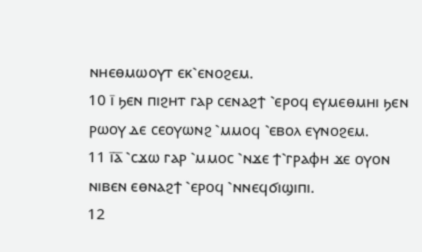ⲛⲏⲉⲑⲙⲱⲟⲩⲧ ⲉⲕ⳿ⲉⲛⲟϩⲉⲙ.
10 ⲓ̅ ϧⲉⲛ ⲡⲓϩⲏⲧ ⲅⲁⲣ ⲥⲉⲛⲁϩϯ ⳿ⲉⲣⲟϥ ⲉⲩⲙⲉⲑⲙⲏⲓ ϧⲉⲛ ⲣⲱⲟⲩ ⲇⲉ ⲥⲉⲟⲩⲱⲛϩ ⳿ⲙⲙⲟϥ ⳿ⲉⲃⲟⲗ ⲉⲩⲛⲟϩⲉⲙ.
11 ⲓ̅ⲁ̅ ⳿ⲥϫⲱ ⲅⲁⲣ ⳿ⲙⲙⲟⲥ ⳿ⲛϫⲉ ϯ⳿ⲅⲣⲁⲫⲏ ϫⲉ ⲟⲩⲟⲛ ⲛⲓⲃⲉⲛ ⲉⲑⲛⲁϩϯ ⳿ⲉⲣⲟϥ ⳿ⲛⲛⲉϥϭⲓϣⲓⲡⲓ.
12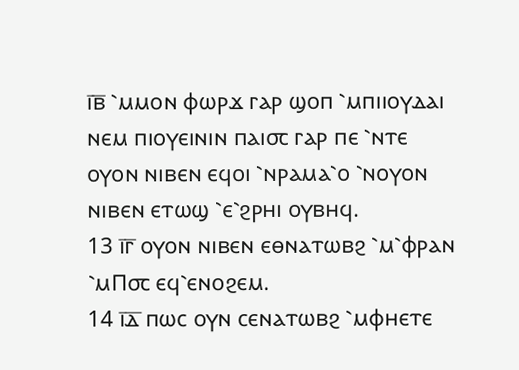ⲓ̅ⲃ̅ ⳿ⲙⲙⲟⲛ ⲫⲱⲣϫ ⲅⲁⲣ ϣⲟⲡ ⳿ⲙⲡⲓⲓⲟⲩⲇⲁⲓ ⲛⲉⲙ ⲡⲓⲟⲩⲉⲓⲛⲓⲛ ⲡⲁⲓ⳪ ⲅⲁⲣ ⲡⲉ ⳿ⲛⲧⲉ ⲟⲩⲟⲛ ⲛⲓⲃⲉⲛ ⲉϥⲟⲓ ⳿ⲛⲣⲁⲙⲁ⳿ⲟ ⳿ⲛⲟⲩⲟⲛ ⲛⲓⲃⲉⲛ ⲉⲧⲱϣ ⳿ⲉ⳿ϩⲣⲏⲓ ⲟⲩⲃⲏϥ.
13 ⲓ̅ⲅ̅ ⲟⲩⲟⲛ ⲛⲓⲃⲉⲛ ⲉⲑⲛⲁⲧⲱⲃϩ ⳿ⲙ⳿ⲫⲣⲁⲛ ⳿ⲙⲠ⳪ ⲉϥ⳿ⲉⲛⲟϩⲉⲙ.
14 ⲓ̅ⲇ̅ ⲡⲱⲥ ⲟⲩⲛ ⲥⲉⲛⲁⲧⲱⲃϩ ⳿ⲙⲫⲏⲉⲧⲉ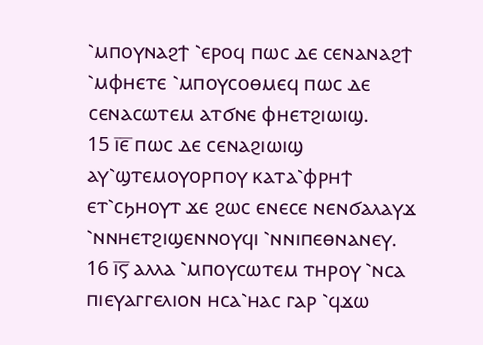⳿ⲙⲡⲟⲩⲛⲁϩϯ ⳿ⲉⲣⲟϥ ⲡⲱⲥ ⲇⲉ ⲥⲉⲛⲁⲛⲁϩϯ ⳿ⲙⲫⲏⲉⲧⲉ ⳿ⲙⲡⲟⲩⲥⲟⲑⲙⲉϥ ⲡⲱⲥ ⲇⲉ ⲥⲉⲛⲁⲥⲱⲧⲉⲙ ⲁⲧϭⲛⲉ ⲫⲏⲉⲧϩⲓⲱⲓϣ.
15 ⲓ̅ⲉ̅ ⲡⲱⲥ ⲇⲉ ⲥⲉⲛⲁϩⲓⲱⲓϣ ⲁⲩ⳿ϣⲧⲉⲙⲟⲩⲟⲣⲡⲟⲩ ⲕⲁⲧⲁ⳿ⲫⲣⲏϯ ⲉⲧ⳿ⲥϧⲏⲟⲩⲧ ϫⲉ ϩⲱⲥ ⲉⲛⲉⲥⲉ ⲛⲉⲛϭⲁⲗⲁⲩϫ ⳿ⲛⲛⲏⲉⲧϩⲓϣⲉⲛⲛⲟⲩϥⲓ ⳿ⲛⲛⲓⲡⲉⲑⲛⲁⲛⲉⲩ.
16 ⲓ̅ⲋ̅ ⲁⲗⲗⲁ ⳿ⲙⲡⲟⲩⲥⲱⲧⲉⲙ ⲧⲏⲣⲟⲩ ⳿ⲛⲥⲁ ⲡⲓⲉⲩⲁⲅⲅⲉⲗⲓⲟⲛ ⲏⲥⲁ⳿ⲏⲁⲥ ⲅⲁⲣ ⳿ϥϫⲱ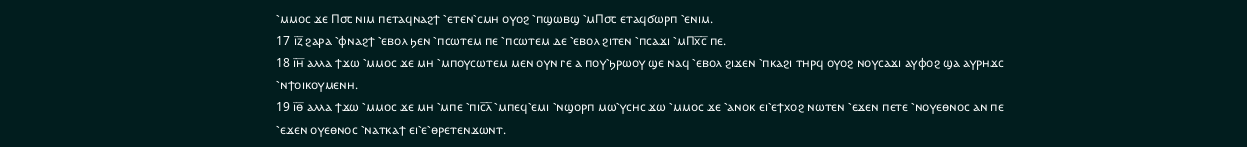⳿ⲙⲙⲟⲥ ϫⲉ Ⲡ⳪ ⲛⲓⲙ ⲡⲉⲧⲁϥⲛⲁϩϯ ⳿ⲉⲧⲉⲛ⳿ⲥⲙⲏ ⲟⲩⲟϩ ⳿ⲡϣⲱⲃϣ ⳿ⲙⲠ⳪ ⲉⲧⲁϥϭⲱⲣⲡ ⳿ⲉⲛⲓⲙ.
17 ⲓ̅ⲍ̅ ϩⲁⲣⲁ ⳿ⲫⲛⲁϩϯ ⳿ⲉⲃⲟⲗ ϧⲉⲛ ⳿ⲡⲥⲱⲧⲉⲙ ⲡⲉ ⳿ⲡⲥⲱⲧⲉⲙ ⲇⲉ ⳿ⲉⲃⲟⲗ ϩⲓⲧⲉⲛ ⳿ⲡⲥⲁϫⲓ ⳿ⲙⲠⲭ̅ⲥ̅ ⲡⲉ.
18 ⲓ̅ⲏ̅ ⲁⲗⲗⲁ ϯϫⲱ ⳿ⲙⲙⲟⲥ ϫⲉ ⲙⲏ ⳿ⲙⲡⲟⲩⲥⲱⲧⲉⲙ ⲙⲉⲛ ⲟⲩⲛ ⲅⲉ ⲁ ⲡⲟⲩ⳿ϧⲣⲱⲟⲩ ϣⲉ ⲛⲁϥ ⳿ⲉⲃⲟⲗ ϩⲓϫⲉⲛ ⳿ⲡⲕⲁϩⲓ ⲧⲏⲣϥ ⲟⲩⲟϩ ⲛⲟⲩⲥⲁϫⲓ ⲁⲩⲫⲟϩ ϣⲁ ⲁⲩⲣⲏϫⲥ ⳿ⲛϯⲟⲓⲕⲟⲩⲙⲉⲛⲏ.
19 ⲓ̅ⲑ̅ ⲁⲗⲗⲁ ϯϫⲱ ⳿ⲙⲙⲟⲥ ϫⲉ ⲙⲏ ⳿ⲙⲡⲉ ⳿ⲡⲓⲥ̅ⲗ̅ ⳿ⲙⲡⲉϥ⳿ⲉⲙⲓ ⳿ⲛϣⲟⲣⲡ ⲙⲱ⳿ⲩⲥⲏⲥ ϫⲱ ⳿ⲙⲙⲟⲥ ϫⲉ ⳿ⲁⲛⲟⲕ ⲉⲓ⳿ⲉϯⲭⲟϩ ⲛⲱⲧⲉⲛ ⳿ⲉϫⲉⲛ ⲡⲉⲧⲉ ⳿ⲛⲟⲩⲉⲑⲛⲟⲥ ⲁⲛ ⲡⲉ ⳿ⲉϫⲉⲛ ⲟⲩⲉⲑⲛⲟⲥ ⳿ⲛⲁⲧⲕⲁϯ ⲉⲓ⳿ⲉ⳿ⲑⲣⲉⲧⲉⲛϫⲱⲛⲧ.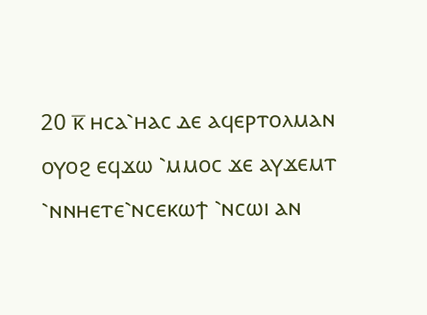20 ⲕ̅ ⲏⲥⲁ⳿ⲏⲁⲥ ⲇⲉ ⲁϥⲉⲣⲧⲟⲗⲙⲁⲛ ⲟⲩⲟϩ ⲉϥϫⲱ ⳿ⲙⲙⲟⲥ ϫⲉ ⲁⲩϫⲉⲙⲧ ⳿ⲛⲛⲏⲉⲧⲉ⳿ⲛⲥⲉⲕⲱϯ ⳿ⲛⲥⲱⲓ ⲁⲛ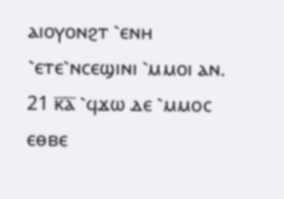ⲁⲓⲟⲩⲟⲛϩⲧ ⳿ⲉⲛⲏ ⳿ⲉⲧⲉ⳿ⲛⲥⲉϣⲓⲛⲓ ⳿ⲙⲙⲟⲓ ⲁⲛ.
21 ⲕ̅ⲁ̅ ⳿ϥϫⲱ ⲇⲉ ⳿ⲙⲙⲟⲥ ⲉⲑⲃⲉ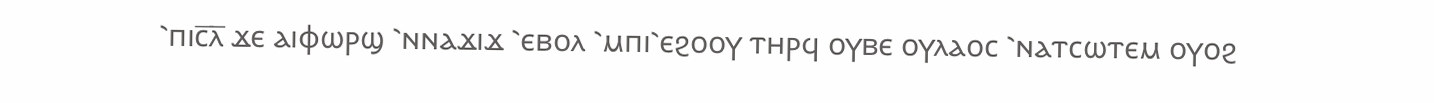⳿ⲡⲓⲥ̅ⲗ̅ ϫⲉ ⲁⲓⲫⲱⲣϣ ⳿ⲛⲛⲁϫⲓϫ ⳿ⲉⲃⲟⲗ ⳿ⲙⲡⲓ⳿ⲉϩⲟⲟⲩ ⲧⲏⲣϥ ⲟⲩⲃⲉ ⲟⲩⲗⲁⲟⲥ ⳿ⲛⲁⲧⲥⲱⲧⲉⲙ ⲟⲩⲟϩ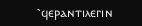⳿ϥⲉⲣⲁⲛⲧⲓⲗⲉⲅⲓⲛ